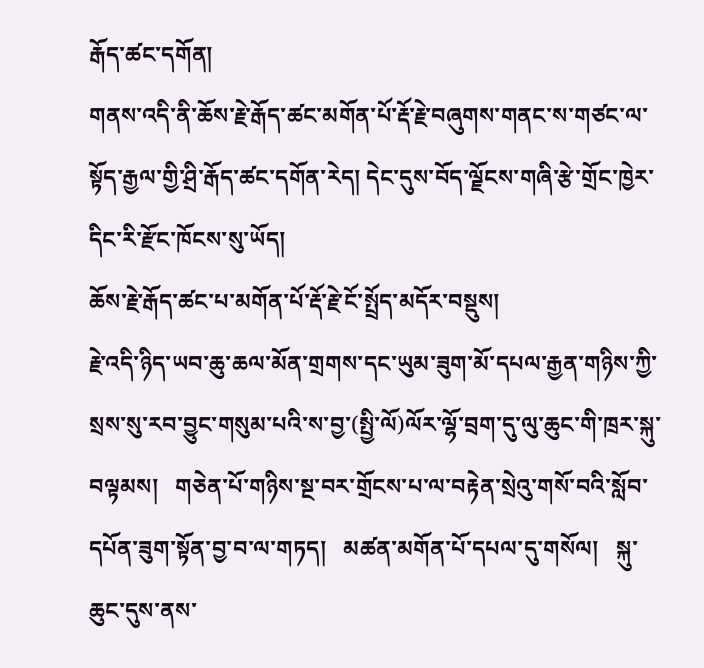རྒོད་ཚང་དགོན།
གནས་འདི་ནི་ཆོས་རྗེ་རྒོད་ཚང་མགོན་པོ་རྡོ་རྗེ་བཞུགས་གནང་ས་གཙང་ལ་སྟོད་རྒྱལ་གྱི་ཤྲི་རྒོད་ཚང་དགོན་རེད། དེང་དུས་བོད་ལྗོངས་གཞི་རྩེ་གྲོང་ཁྱེར་དིང་རི་རྫོང་ཁོངས་སུ་ཡོད།
ཆོས་རྗེ་རྒོད་ཚང་པ་མགོན་པོ་རྡོ་རྗེ་ངོ་སྤྲོད་མདོར་བསྡུས།
རྗེ་འདི་ཉིད་ཡབ་ཆུ་ཆལ་མོན་གྲགས་དང་ཡུམ་ཟུག་མོ་དཔལ་རྒྱན་གཉིས་ཀྱི་སྲས་སུ་རབ་བྱུང་གསུམ་པའི་ས་བྱ་(སྤྱི་ལོ)ལོར་ལྷོ་བྲག་དུ་ལུ་ཆུང་གི་ཁྲར་སྐུ་བལྟམས།   གཅེན་པོ་གཉིས་སྔ་བར་གྲོངས་པ་ལ་བརྟེན་སྲེའུ་གསོ་བའི་སློབ་དཔོན་ཟུག་སྟོན་བྱ་བ་ལ་གཏད།   མཚན་མགོན་པོ་དཔལ་དུ་གསོལ།   སྐུ་ཆུང་དུས་ནས་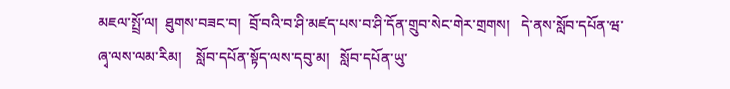མཇལ་སྤྲོ་ལ།  ཐུགས་བཟང་བ།  བྲོ་བའི་བ་ཤི་མཛད་པས་བ་ཤི་དོན་གྲུབ་སེང་གེར་གྲགས།   དེ་ནས་སློབ་དཔོན་ཝ་ཞྭ་ལས་ལམ་རིམ།    སློབ་དཔོན་སྟོད་ལས་དབུ་མ།   སློབ་དཔོན་ཡུ་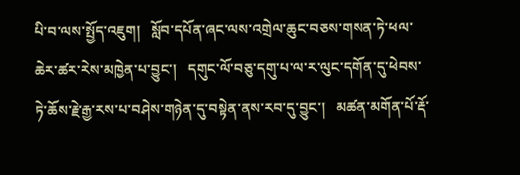པི་བ་ལས་སྤྱོད་འཇུག།   སློབ་དཔོན་ཞང་ལས་འགྲེལ་ཆུང་བཅས་གསན་ཏེ་ཕལ་ཆེར་ཚར་རེས་མཁྱེན་པ་བྱུང་།   དགུང་ལོ་བཅུ་དགུ་པ་ལ་ར་ལུང་དགོན་དུ་ཕེབས་ཏེ་ཆོས་རྗེ་རྒྱ་རས་པ་བཤེས་གཉེན་དུ་བསྟེན་ནས་རབ་དུ་བྱུང་།   མཚན་མགོན་པོ་རྡོ་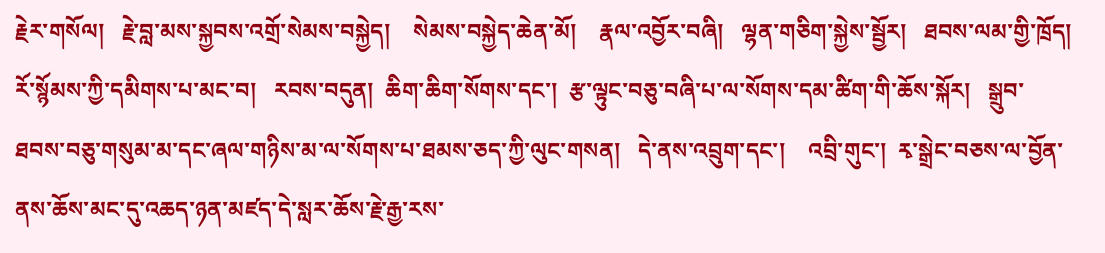རྗེར་གསོལ།   རྗེ་བླ་མས་སྐྱབས་འགྲོ་སེམས་བསྐྱེད།    སེམས་བསྐྱེད་ཆེན་མོ།    རྣལ་འབྱོར་བཞི།   ལྷན་གཅིག་སྐྱེས་སྦྱོར།   ཐབས་ལམ་གྱི་ཁྲོད།   རོ་སྙོམས་ཀྱི་དམིགས་པ་མང་བ།   རབས་བདུན།  ཆིག་ཆིག་སོགས་དང་།  རྩ་ལྟུང་བཅུ་བཞི་པ་ལ་སོགས་དམ་ཚིག་གི་ཆོས་སྐོར།   སྒྲུབ་ཐབས་བཅུ་གསུམ་མ་དང་ཞལ་གཉིས་མ་ལ་སོགས་པ་ཐམས་ཅད་ཀྱི་ལུང་གསན།   དེ་ནས་འབྲུག་དང་།    འབྲི་གུང་།  རྭ་སྒྲེང་བཅས་ལ་བྱོན་ནས་ཆོས་མང་དུ་འཆད་ཉན་མཛད་དེ་སླར་ཆོས་རྗེ་རྒྱ་རས་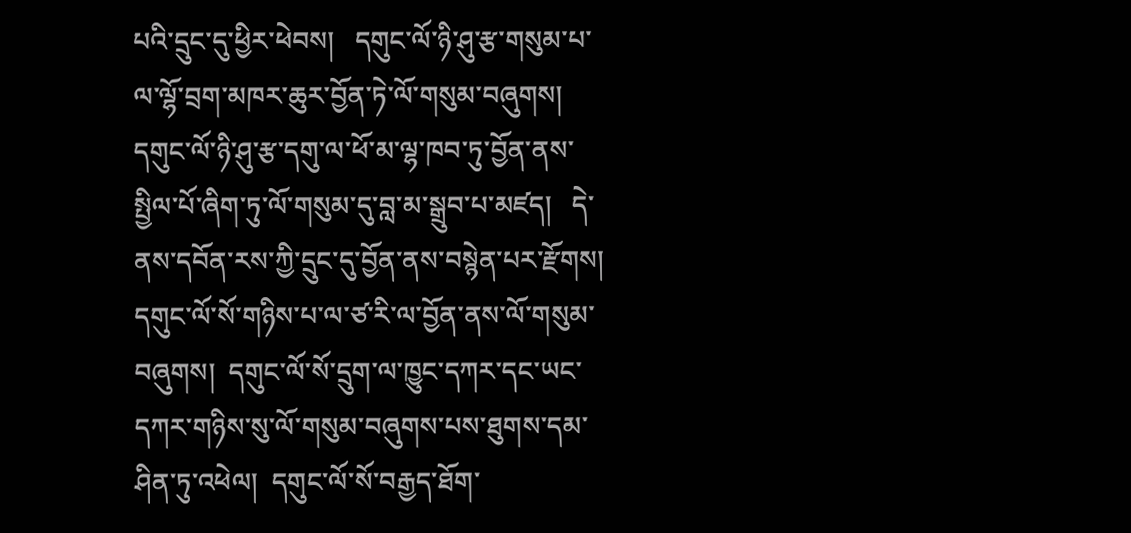པའི་དྲུང་དུ་ཕྱིར་ཕེབས།   དགུང་ལོ་ཉི་ཤུ་རྩ་གསུམ་པ་ལ་ལྷོ་བྲག་མཁར་ཆུར་བྱོན་ཏེ་ལོ་གསུམ་བཞུགས།   དགུང་ལོ་ཉི་ཤུ་རྩ་དགུ་ལ་ཕོ་མ་ལྷ་ཁབ་ཏུ་བྱོན་ནས་སྤྱིལ་པོ་ཞིག་ཏུ་ལོ་གསུམ་དུ་བླ་མ་སྒྲུབ་པ་མཛད།   དེ་ནས་དབོན་རས་ཀྱི་དྲུང་དུ་བྱོན་ནས་བསྙེན་པར་རྫོགས།  དགུང་ལོ་སོ་གཉིས་པ་ལ་ཙ་རི་ལ་བྱོན་ནས་ལོ་གསུམ་བཞུགས།  དགུང་ལོ་སོ་དྲུག་ལ་ཁྱུང་དཀར་དང་ཡང་དཀར་གཉིས་སུ་ལོ་གསུམ་བཞུགས་པས་ཐུགས་དམ་ཤིན་ཏུ་འཕེལ།  དགུང་ལོ་སོ་བརྒྱད་ཐོག་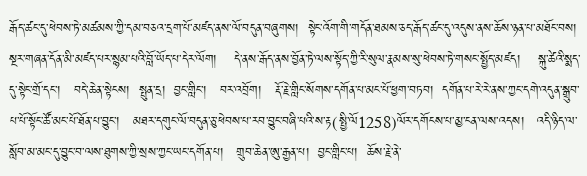རྒོད་ཚང་དུ་ཕེབས་ཏེ་མཚམས་ཀྱི་དམ་བཅའ་དྲག་པོ་མཛད་ནས་ལོ་བདུན་བཞུགས།  སྟེང་འོག་གི་གདོན་ཐམས་ཅད་རྒོད་ཚང་དུ་འདུས་ནས་ཆོས་ཉན་པ་མཐོང་བས།    སྔར་གཞན་དོན་མི་མཛད་པར་སྙམ་པའི་བློ་ཡོད་པ་དེར་ལོག།    དེ་ནས་རྒོད་ནས་བྱོན་ཏེ་ལས་སྟོད་ཀྱི་རི་སུལ་རྣམས་སུ་ཕེབས་ཏེ་གསང་སྤྱོད་མཛད།    སྐུ་ཚེའི་སྨད་དུ་སྟེང་གྲོ་དང་།   བདེ་ཆེན་སྟེངས།  སྤུན་དྲ།  བྱང་གླིང་།   བར་འབྲོག།   རྡོ་རྗེ་གླིང་སོགས་དགོན་པ་མང་པོ་ཕྱག་བཏབ།  དགོན་པ་རེ་རེ་ནས་ཀྱང་དགེ་འདུན་སྒྲུབ་པ་པོ་སྟོང་ཚོ་མང་པོ་ཐོན་པ་བྱུང་།   མཐར་དགུང་ལོ་བདུན་ཅུ་ཕེབས་པ་རབ་བྱུང་བཞི་པའི་ས་རྟ(སྤྱི་ལོ1258)ལོར་དགོངས་པ་མྱ་ངན་ལས་འདས།   འདི་ཉིད་ལ་སློབ་མ་མང་དུ་བྱུང་བ་ལས་ཐུགས་ཀྱི་སྲས་ཀྱང་ཡང་དགོན་པ།   གྲུབ་ཆེན་ཨུ་རྒྱན་པ།  བྱང་གླིང་པ།  ཆོས་རྗེ་ནེ་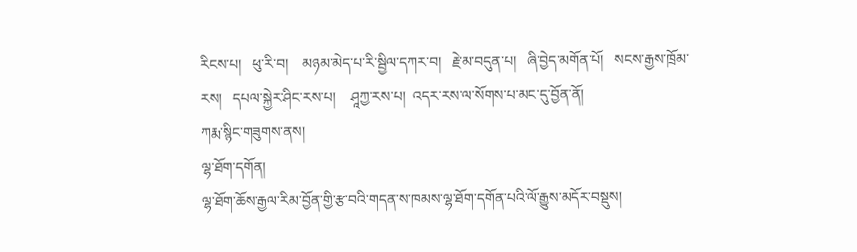རིངས་པ།   ཕུ་རི་བ།    མཉམ་མེད་པ་རི་སྦྱིལ་དཀར་བ།   རྗེ་མ་བདུན་པ།   ཞི་བྱེད་མགོན་པོ།   སངས་རྒྱས་ཁྲོམ་རས།   དཔལ་སྐྱེར་ཤིང་རས་པ།    ཤཱཀྱ་རས་པ།  འདར་རས་ལ་སོགས་པ་མང་དུ་བྱོན་ནོ།
ཀརྨ་སྙིང་གཟུགས་ནས།
ལྷ་ཐོག་དགོན།
ལྷ་ཐོག་ཆོས་རྒྱལ་རིམ་བྱོན་གྱི་རྩ་བའི་གདན་ས་ཁམས་ལྷ་ཐོག་དགོན་པའི་ལོ་རྒྱུས་མདོར་བསྡུས།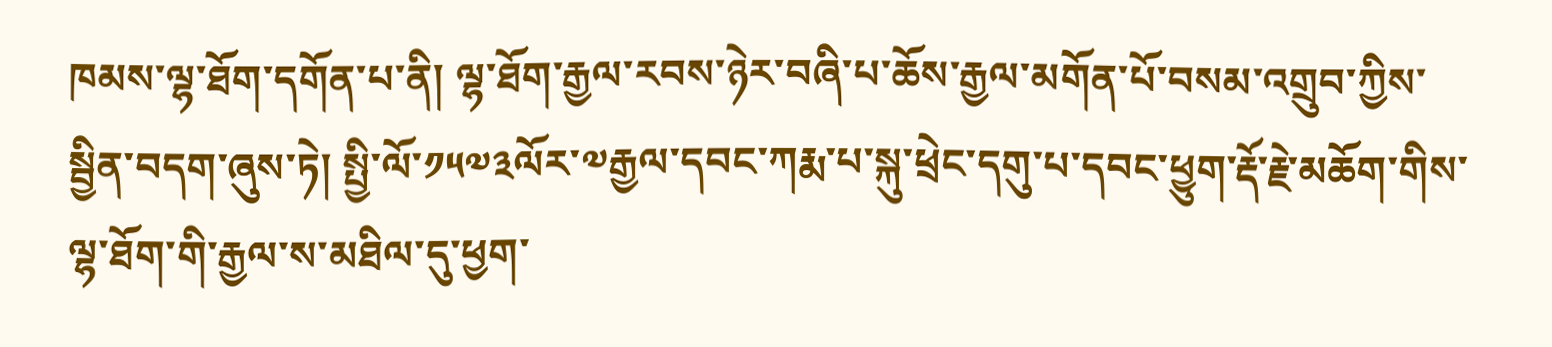ཁམས་ལྷ་ཐོག་དགོན་པ་ནི། ལྷ་ཐོག་རྒྱལ་རབས་ཉེར་བཞི་པ་ཆོས་རྒྱལ་མགོན་པོ་བསམ་འགྲུབ་ཀྱིས་སྦྱིན་བདག་ཞུས་ཏེ། སྤྱི་ལོ་༡༥༧༣ལོར་༧རྒྱལ་དབང་ཀརྨ་པ་སྐུ་ཕྲེང་དགུ་པ་དབང་ཕྱུག་རྡོ་རྗེ་མཆོག་གིས་ལྷ་ཐོག་གི་རྒྱལ་ས་མཐིལ་དུ་ཕྱག་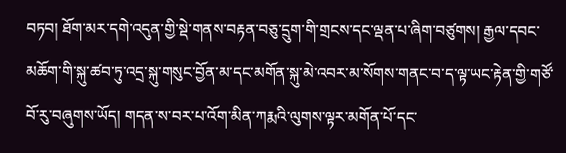བཏབ། ཐོག་མར་དགེ་འདུན་གྱི་སྡེ་གནས་བརྟན་བཅུ་དྲུག་གི་གྲངས་དང་ལྡན་པ་ཞིག་བཙུགས། རྒྱལ་དབང་མཆོག་གི་སྐུ་ཚབ་ཏུ་འདྲ་སྐུ་གསུང་བྱོན་མ་དང་མགོན་སྐུ་མེ་འབར་མ་སོགས་གནང་བ་ད་ལྟ་ཡང་རྟེན་གྱི་གཙོ་བོ་རུ་བཞུགས་ཡོད། གདན་ས་བར་པ་འོག་མིན་ཀརྨའི་ལུགས་ལྟར་མགོན་པོ་དང་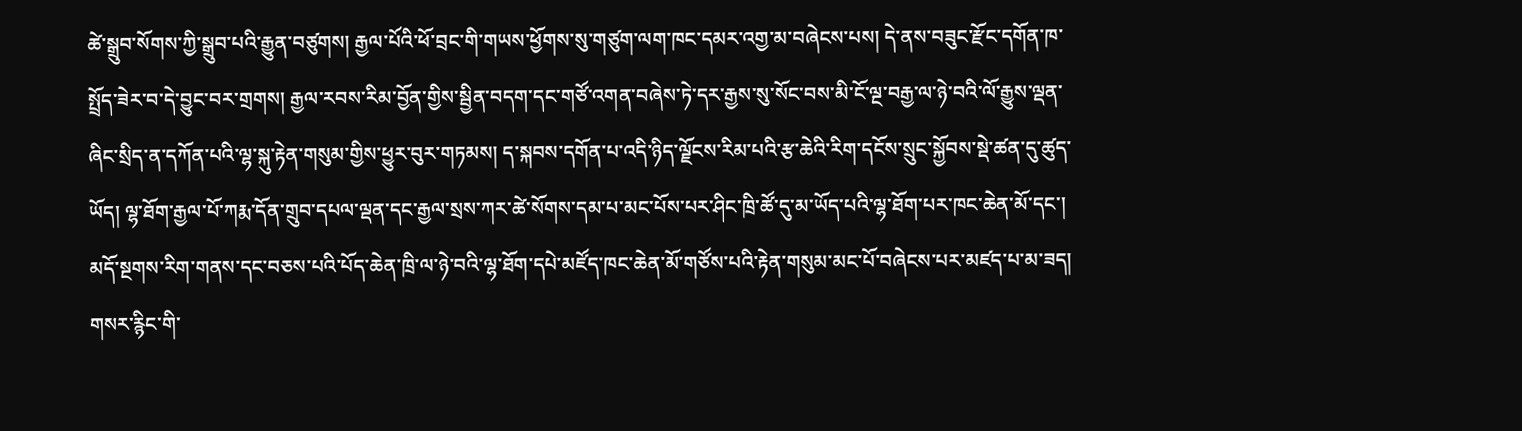ཚེ་སྒྲུབ་སོགས་ཀྱི་སྒྲུབ་པའི་རྒྱུན་བཙུགས། རྒྱལ་པོའི་ཕོ་བྲང་གི་གཡས་ཕྱོགས་སུ་གཙུག་ལག་ཁང་དམར་འགྱ་མ་བཞེངས་པས། དེ་ནས་བཟུང་རྫོང་དགོན་ཁ་སྤྲོད་ཟེར་བ་དེ་བྱུང་བར་གྲགས། རྒྱལ་རབས་རིམ་བྱོན་གྱིས་སྦྱིན་བདག་དང་གཙོ་འགན་བཞེས་ཏེ་དར་རྒྱས་སུ་སོང་བས་མི་ངོ་ལྔ་བརྒྱ་ལ་ཉེ་བའི་ལོ་རྒྱུས་ལྡན་ཞིང་སྲིད་ན་དཀོན་པའི་ལྷ་སྐུ་རྟེན་གསུམ་གྱིས་ཕྱུར་བུར་གཏམས། ད་སྐབས་དགོན་པ་འདི་ཉིད་ལྗོངས་རིམ་པའི་རྩ་ཆེའི་རིག་དངོས་སྲུང་སྐྱོབས་སྡེ་ཚན་དུ་ཚུད་ཡོད། ལྷ་ཐོག་རྒྱལ་པོ་ཀརྨ་དོན་གྲུབ་དཔལ་ལྡན་དང་རྒྱལ་སྲས་ཀར་ཚེ་སོགས་དམ་པ་མང་པོས་པར་ཤིང་ཁྲི་ཚོ་དུ་མ་ཡོད་པའི་ལྷ་ཐོག་པར་ཁང་ཆེན་མོ་དང་། མདོ་སྔགས་རིག་གནས་དང་བཅས་པའི་པོད་ཆེན་ཁྲི་ལ་ཉེ་བའི་ལྷ་ཐོག་དཔེ་མཛོད་ཁང་ཆེན་མོ་གཙོས་པའི་རྟེན་གསུམ་མང་པོ་བཞེངས་པར་མཛད་པ་མ་ཟད། གསར་རྙིང་གི་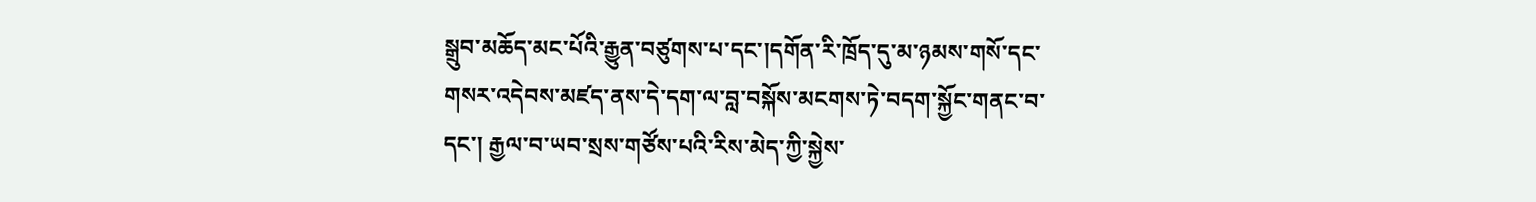སྒྲུབ་མཆོད་མང་པོའི་རྒྱུན་བཙུགས་པ་དང་།དགོན་རི་ཁྲོད་དུ་མ་ཉམས་གསོ་དང་གསར་འདེབས་མཛད་ནས་དེ་དག་ལ་བླ་བསྐོས་མངགས་ཏེ་བདག་སྐྱོང་གནང་བ་དང་། རྒྱལ་བ་ཡབ་སྲས་གཙོས་པའི་རིས་མེད་ཀྱི་སྐྱེས་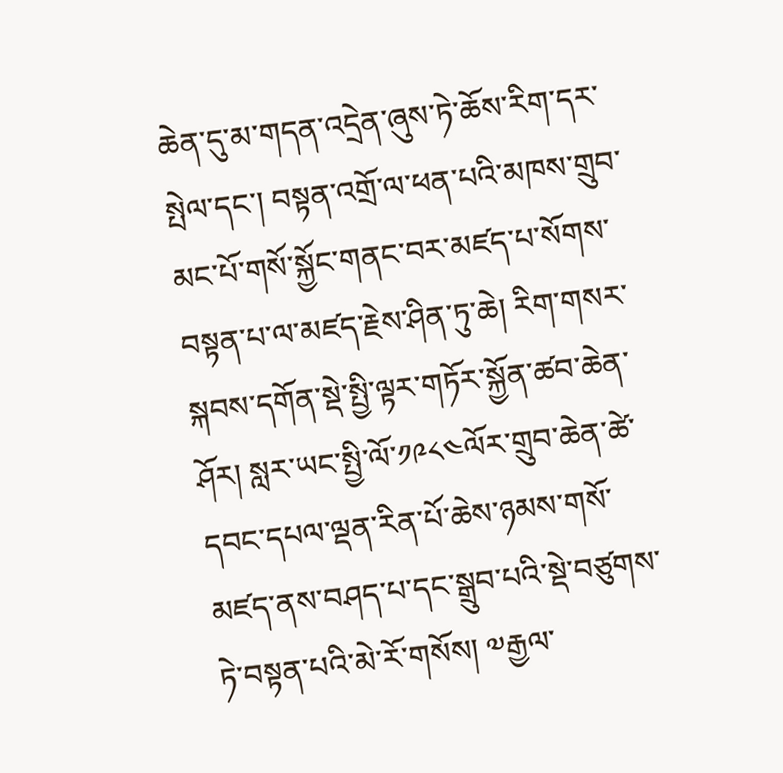ཆེན་དུ་མ་གདན་འདྲེན་ཞུས་ཏེ་ཆོས་རིག་དར་སྤེལ་དང་། བསྟན་འགྲོ་ལ་ཕན་པའི་མཁས་གྲུབ་མང་པོ་གསོ་སྐྱོང་གནང་བར་མཛད་པ་སོགས་བསྟན་པ་ལ་མཛད་རྗེས་ཤིན་ཏུ་ཆེ། རིག་གསར་སྐབས་དགོན་སྡེ་སྤྱི་ལྟར་གཏོར་སྐྱོན་ཚབ་ཆེན་ཤོར། སླར་ཡང་སྤྱི་ལོ་༡༩༨༤ལོར་གྲུབ་ཆེན་ཚེ་དབང་དཔལ་ལྡན་རིན་པོ་ཆེས་ཉམས་གསོ་མཛད་ནས་བཤད་པ་དང་སྒྲུབ་པའི་སྡེ་བཙུགས་ཏེ་བསྟན་པའི་མེ་རོ་གསོས། ༧རྒྱལ་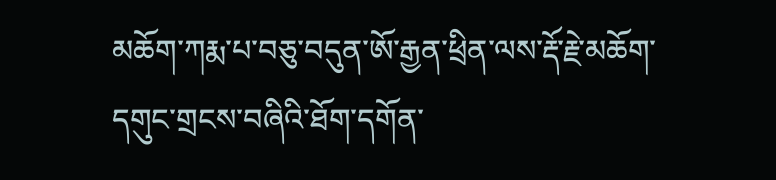མཆོག་ཀརྨ་པ་བཅུ་བདུན་ཨོ་རྒྱན་ཕྲིན་ལས་རྡོ་རྗེ་མཆོག་དགུང་གྲངས་བཞིའི་ཐོག་དགོན་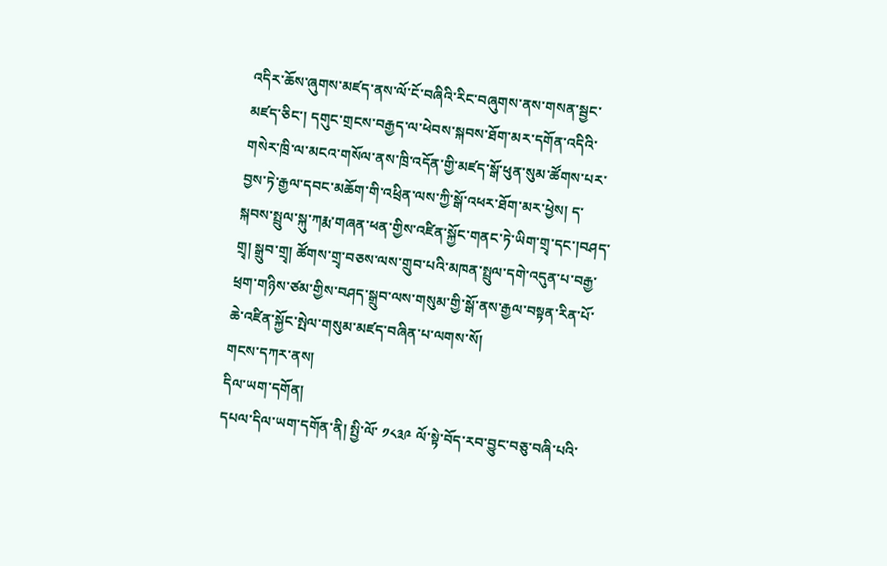འདིར་ཆོས་ཞུགས་མཛད་ནས་ལོ་ངོ་བཞིའི་རིང་བཞུགས་ནས་གསན་སྦྱང་མཛད་ཅིང་། དགུང་གྲངས་བརྒྱད་ལ་ཕེབས་སྐབས་ཐོག་མར་དགོན་འདིའི་གསེར་ཁྲི་ལ་མངའ་གསོལ་ནས་ཁྲི་འདོན་གྱི་མཛད་སྒོ་ཕུན་སུམ་ཚོགས་པར་བྱས་ཏེ་རྒྱལ་དབང་མཆོག་གི་འཕྲིན་ལས་ཀྱི་སྒོ་འཕར་ཐོག་མར་ཕྱེས། ད་སྐབས་སྤྲུལ་སྐུ་ཀརྨ་གཞན་ཕན་གྱིས་འཛིན་སྐྱོང་གནང་ཏེ་ཡིག་གྲྭ་དང་།བཤད་གྲྭ། སྒྲུབ་གྲྭ། ཚོགས་གྲྭ་བཅས་ལས་གྲུབ་པའི་མཁན་སྤྲུལ་དགེ་འདུན་པ་བརྒྱ་ཕྲག་གཉིས་ཙམ་གྱིས་བཤད་སྒྲུབ་ལས་གསུམ་གྱི་སྒོ་ནས་རྒྱལ་བསྟན་རིན་པོ་ཆེ་འཛིན་སྐྱོང་སྤེལ་གསུམ་མཛད་བཞིན་པ་ལགས་སོ།
གངས་དཀར་ནས།
དིལ་ཡག་དགོན།
དཔལ་དིལ་ཡག་དགོན་ནི། སྤྱི་ལོ་ ༡༨༣༩ ལོ་སྟེ་བོད་རབ་བྱུང་བཅུ་བཞི་པའི་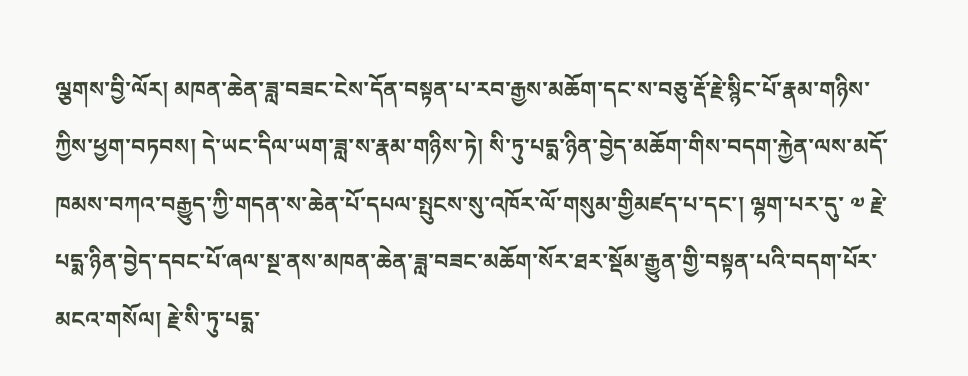ལྕགས་བྱི་ལོར། མཁན་ཆེན་ཟླ་བཟང་ངེས་དོན་བསྟན་པ་རབ་རྒྱས་མཆོག་དང་ས་བཅུ་རྡོ་རྗེ་སྙིང་པོ་རྣམ་གཉིས་ཀྱིས་ཕྱག་བཏབས། དེ་ཡང་དིལ་ཡག་ཟླ་ས་རྣམ་གཉིས་ཏེ། སི་ཏུ་པདྨ་ཉིན་བྱེད་མཆོག་གིས་བདག་རྐྱེན་ལས་མདོ་ཁམས་བཀའ་བརྒྱུད་ཀྱི་གདན་ས་ཆེན་པོ་དཔལ་སྤུངས་སུ་འཁོར་ལོ་གསུམ་གྱིམཛད་པ་དང་། ལྷག་པར་དུ་ ༧ རྗེ་པདྨ་ཉིན་བྱེད་དབང་པོ་ཞལ་སྔ་ནས་མཁན་ཆེན་ཟླ་བཟང་མཆོག་སོར་ཐར་སྡོམ་རྒྱུན་གྱི་བསྟན་པའི་བདག་པོར་མངའ་གསོལ། རྗེ་སི་ཏུ་པདྨ་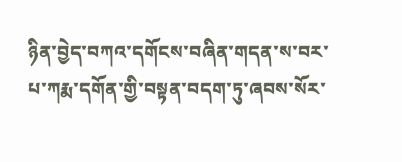ཉིན་བྱེད་བཀའ་དགོངས་བཞིན་གདན་ས་བར་པ་ཀརྨ་དགོན་གྱི་བསྟན་བདག་ཏུ་ཞབས་སོར་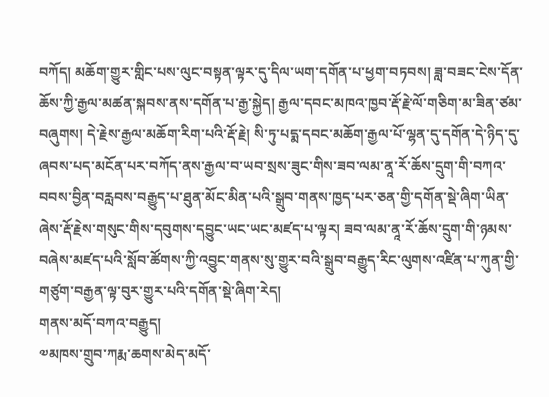བཀོད། མཆོག་གྱུར་གླིང་པས་ལུང་བསྟན་ལྟར་དུ་དིལ་ཡག་དགོན་པ་ཕྱག་བཏབས། ཟླ་བཟང་ངེས་དོན་ཆོས་ཀྱི་རྒྱལ་མཚན་སྐབས་ནས་དགོན་པ་རྒྱ་སྐྱེད། རྒྱལ་དབང་མཁའ་ཁྱབ་རྡོ་རྗེ་ལོ་གཅིག་མ་ཟིན་ཙམ་བཞུགས། དེ་རྗེས་རྒྱལ་མཆོག་རིག་པའི་རྡོ་རྗེ། སི་ཏུ་པདྨ་དབང་མཆོག་རྒྱལ་པོ་ལྷན་དུ་དགོན་དེ་ཉིད་དུ་ཞབས་པད་མངོན་པར་བཀོད་ནས་རྒྱལ་བ་ཡབ་སྲས་ཟུང་གིས་ཟབ་ལམ་ནཱ་རོ་ཆོས་དྲུག་གི་བཀའ་བབས་བྱིན་བརླབས་བརྒྱུད་པ་ཐུན་མོང་མིན་པའི་སྒྲུབ་གནས་ཁྱད་པར་ཅན་གྱི་དགོན་སྡེ་ཞིག་ཡིན་ཞེས་རྡོ་རྗེས་གསུང་གིས་དབུགས་དབྱུང་ཡང་ཡང་མཛད་པ་ལྟར། ཟབ་ལམ་ནཱ་རོ་ཆོས་དྲུག་གི་ཉམས་བཞེས་མཛད་པའི་སློབ་ཚོགས་ཀྱི་འབྱུང་གནས་སུ་གྱུར་བའི་སྒྲུབ་བརྒྱུད་རིང་ལུགས་འཛིན་པ་ཀུན་གྱི་གཙུག་བརྒྱན་ལྟ་བུར་གྱུར་པའི་དགོན་སྡེ་ཞིག་རེད།
གནས་མདོ་བཀའ་བརྒྱུད།
༧མཁས་གྲུབ་ཀརྨ་ཆགས་མེད་མདོ་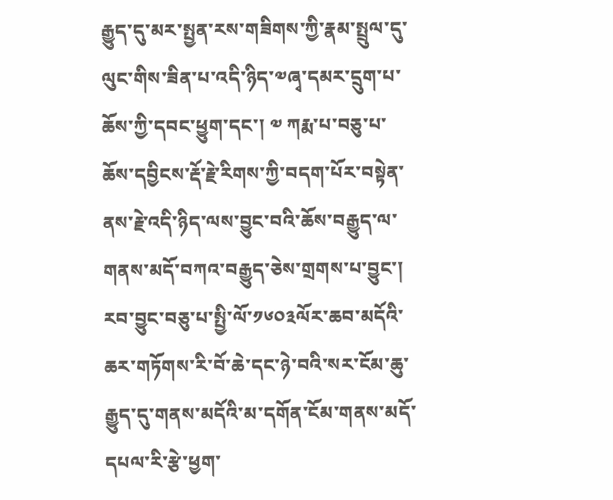རྒྱུད་དུ་མར་སྤྱན་རས་གཟིགས་ཀྱི་རྣམ་སྤྲུལ་དུ་ལུང་གིས་ཟིན་པ་འདི་ཉིད་༧ཞྭ་དམར་དྲུག་པ་ཆོས་ཀྱི་དབང་ཕྱུག་དང་། ༧ ཀརྨ་པ་བཅུ་པ་ཆོས་དབྱིངས་རྡོ་རྗེ་རིགས་ཀྱི་བདག་པོར་བསྟེན་ནས་རྗེ་འདི་ཉིད་ལས་བྱུང་བའི་ཆོས་བརྒྱུད་ལ་གནས་མདོ་བཀའ་བརྒྱུད་ཅེས་གྲགས་པ་བྱུང་། རབ་བྱུང་བཅུ་པ་སྤྱི་ལོ་༡༦༠༣ལོར་ཆབ་མདོའི་ཆར་གཏོགས་རི་བོ་ཆེ་དང་ཉེ་བའི་སར་ངོམ་ཆུ་རྒྱུད་དུ་གནས་མདོའི་མ་དགོན་ངོམ་གནས་མདོ་དཔལ་རི་རྩེ་ཕྱག་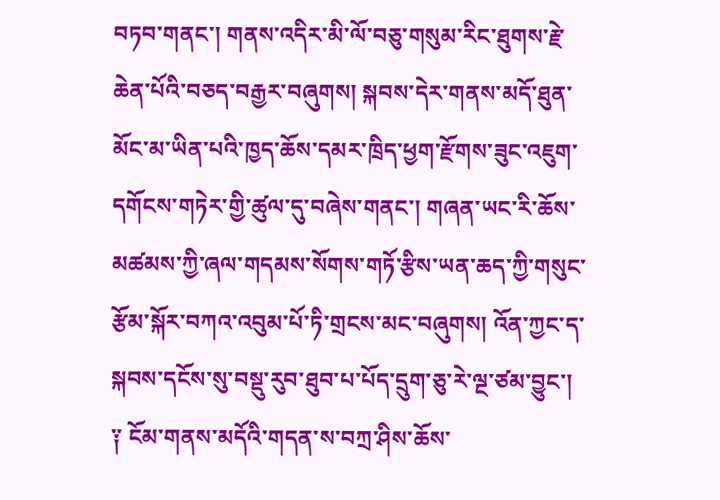བཏབ་གནང་། གནས་འདིར་མི་ལོ་བཅུ་གསུམ་རིང་ཐུགས་རྗེ་ཆེན་པོའི་བཅད་བརྒྱར་བཞུགས། སྐབས་དེར་གནས་མདོ་ཐུན་མོང་མ་ཡིན་པའི་ཁྱད་ཆོས་དམར་ཁྲིད་ཕྱག་རྫོགས་ཟུང་འཇུག་དགོངས་གཏེར་གྱི་ཚུལ་དུ་བཞེས་གནང་། གཞན་ཡང་རི་ཆོས་མཚམས་ཀྱི་ཞལ་གདམས་སོགས་གཏོ་རྩིས་ཡན་ཆད་ཀྱི་གསུང་རྩོམ་སྐོར་བཀའ་འབུམ་པོ་ཏི་གྲངས་མང་བཞུགས། འོན་ཀྱང་ད་སྐབས་དངོས་སུ་བསྡུ་རུབ་ཐུབ་པ་པོད་དྲུག་ཅུ་རེ་ལྔ་ཙམ་བྱུང་།
༑ ངོམ་གནས་མདོའི་གདན་ས་བཀྲ་ཤིས་ཆོས་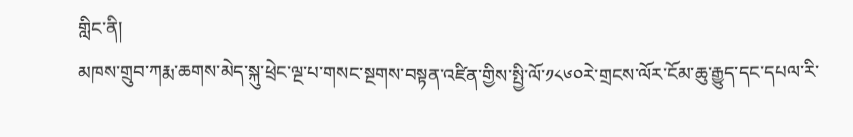གླིང་ནི།
མཁས་གྲུབ་ཀརྨ་ཆགས་མེད་སྐུ་ཕྲེང་ལྔ་པ་གསང་སྔགས་བསྟན་འཛིན་གྱིས་སྤྱི་ལོ་༡༨༦༠རེ་གྲངས་ལོར་ངོམ་ཆུ་རྒྱུད་དང་དཔལ་རི་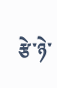རྩེ་ཉེ་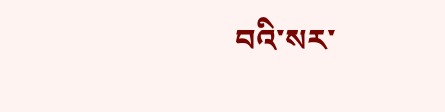བའི་སར་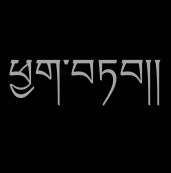ཕྱག་བཏབ།།